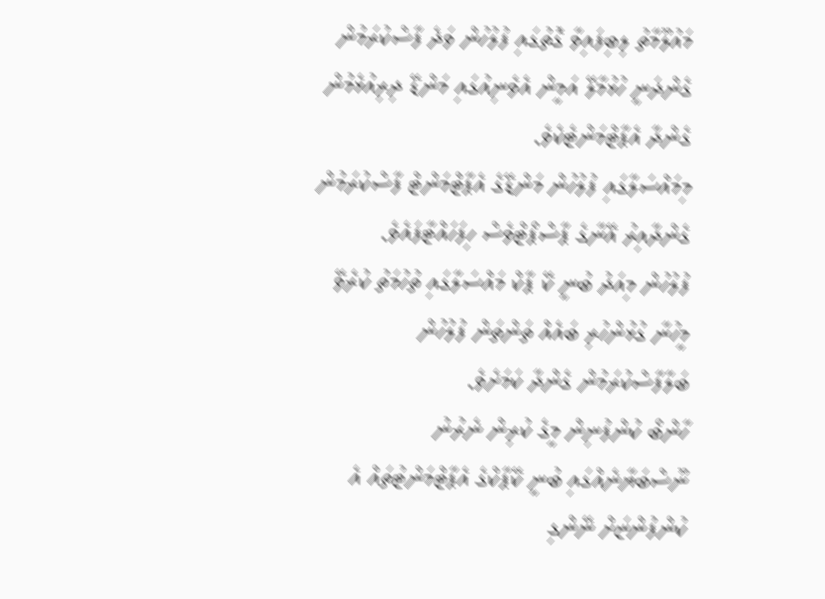މައުލޫމާތު ލިބިފައިވާ ގޮތުގައި ފުލުހުން ވަދެ ފާސްކުރަމުން ގެންދަނީ ހުޅުމާލޭ އަމީން އެވެނިއުގައި މަންޑޭ ދިރިއުޅެމުން ގެންދާ އެޕާޓްމަންޓެކެވެ.
މިމައްސަލާގައި ފުލުހުން މަންޑޭގެ އެޕާޓްމަންޓް ފާސްކުރަމުން ގެންދާއިރު އޭނާގެ ޕާސްޕޯޓްވެސް ހިފަހައްޓާފައެވެ.
ފުލުހުން މިއަދު ބުނީ ކޭ ޕާކް މައްސަލާގައި ތުހުމަތު ކުރެވޭ މީހުނާ ގުޅުންހުރި ބައެއް ތަންތަން ފުލުހުން ބަލާފާސްކުރަމުން ގެންދާ ކަމަށެވެ.
ހާންބޯ ކުންފުނިން މީގެ ކުރިން ނެރުނު ނޫސްބަޔާނެއްގައި ބުނީ ކޭޕާކްގެ އެޕާޓްމަންޓުތައް އެ ކުންފުންޏަށް ނޭންގި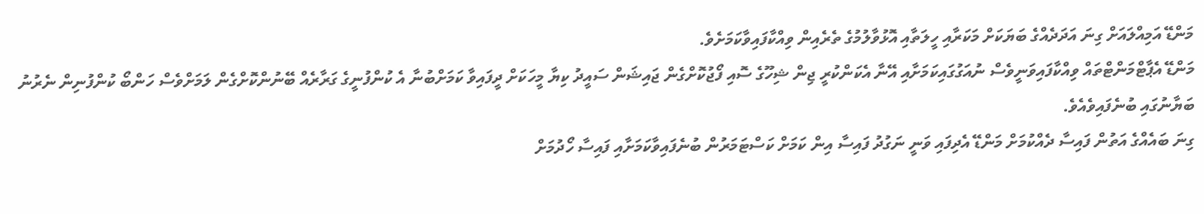މަންޑޭ އަމިއްލައަށް ގިނަ އަދަދެއްގެ ބަޔަކަށް މަކަރާއި ހީލަތާއި އޮޅުވާލުމުގެ ތެރެއިން ވިއްކާފައިވާކަމަށެވެ.
މަންޑޭ އެޕާޓްމަންޓްތައް ވިއްކާފައިވަނީވެސް ނުއަގުގައިކަމަށާއި އޭނާ އެކަންކުރީ ޖިން ޝިހޫގެ ސޮއި ފޯޖުކޮށްގެން ޖައިޝަން ސައީދު ކިޔާ މީހަކަށް ދީފައިވާ ކަމަށްބުނާ އެ ކުންފުނީގެ ގަރާރެއް ބޭނުންކޮށްގެން ލަމަށްވެސް ހަންބޯ ކުންފުނިން ނެރުނު ބަޔާނުގައި ބުނެފައިވެއެވެ.
ގިނަ ބައެއްގެ އަތުން ފައިސާ ދެއްކުމަށް މަންޑޭ އެދިފައި ވަނީ ނަގުދު ފައިސާ އިން ކަމަށް ކަސްޓަމަރުން ބުނެފައިވާކަމަށާއި ފައިސާ ހޯދުމަށް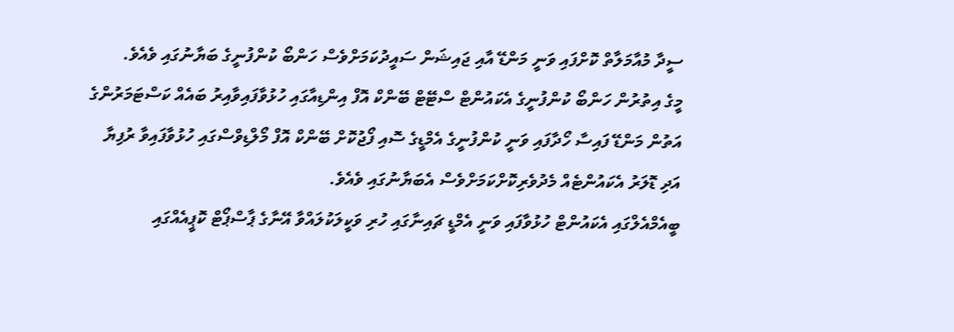ސީދާ މުއާމަލާތް ކޮށްފައި ވަނީ މަންޑޭ އާއި ޖައިޝަން ސައީދުކަމަށްވެސް ހަންބޯ ކުންފުނީގެ ބަޔާނުގައި ވެއެވެ.
މީގެ އިތުރުން ހަންބޯ ކުންފުނީގެ އެކައުންޓް ސްޓޭޓް ބޭންކް އޮފް އިންޑިއާގައި ހުޅުވާފައިވާއިރު ބައެއް ކަސްޓަމަރުންގެ އަތުން މަންޑޭ ފައިސާ ހޯދާފައި ވަނީ ކުންފުނީގެ އެމްޑީގެ ސޮއި ފޯޖުކޮށް ބޭންކް އޮފް މޯލްޑިވްސްގައި ހުޅުވާފައިވާ ރުފިޔާ އަދި ޑޮލަރު އެކައުންޓެއް މެދުވެރިކޮށްކަމަށްވެސް އެބަޔާނުގައި ވެއެވެ.
ބީއެމްއެލްގައި އެކައުންޓް ހުޅުވާފައި ވަނީ އެމްޑީ ޗައިނާގައި ހުރި ވަކީލަކުލައްވާ އޭނާގެ ޕާސްޕޯޓް ކޮޕީއެއްގައި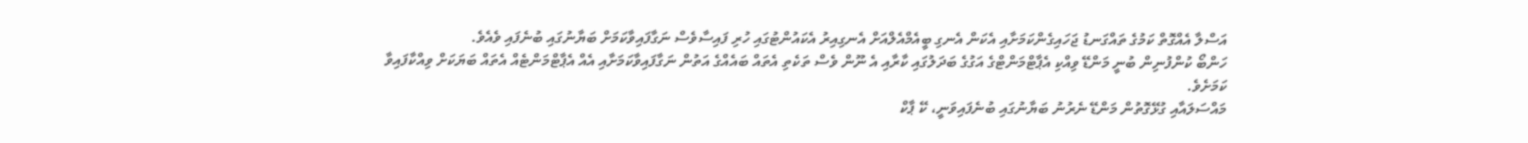އަސްލާ އެއްގޮތް ކަމުގެ ތައްގަނޑު ޖަހައިގެންކަމަށާއި އެކަން އެނގި ބީއެމްއެލްއަށް އެނގިއިރު އެކައުންޓުގައި ހުރި ފައިސާވެސް ނަގާފައިވާކަމަށް ބަޔާނުގައި ބުނެފައި ވެއެވެ.
ހަންބޯ ކުންފުނިން ބުނީ މަންޑޭ ވިއްކި އެޕާޓްމަންޓްގެ އަގުގެ ބަދަލުގައި ކާރާއި އެ ނޫން ވެސް ތަކެތި އެތައް ބައެއްގެ އަތުން ނަގާފައިވާކަމަށާއި އެއް އެޕާޓްމަންޓެއް އެތައް ބަޔަކަށް ވިއްކާފައިވާ ކަމަށެވެ.
މައްސަލައާއި ގުޅޭގޮތުން މަންޑޭ ނެރުނު ބަޔާނުގައި ބުނެފައިވަނީ، ކޭ ޕާކް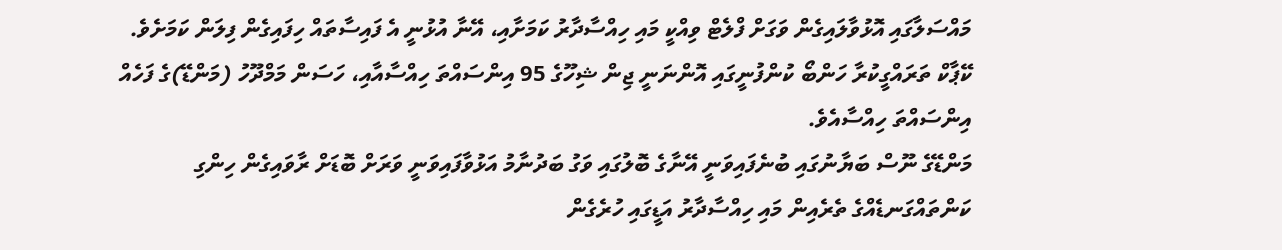މައްސަލާގައި އޮޅުވާލައިގެން ވަގަށް ފްލެޓް ވިއްކީ މައި ހިއްސާދާރު ކަމަށާއި، އޭނާ އުޅުނީ އެ ފައިސާތައް ހިފައިގެން ފިލަން ކަމަށެވެ.
ކޭޕާކް ތަރައްގީކުރާ ހަންބޯ ކުންފުނީގައި އޮންނަނީ ޖިން ޝިހޫގެ 95 އިންސައްތަ ހިއްސާއާއި، ހަސަން މަމްދޫހު (މަންޑޭ)ގެ ފަހެއް އިންސައްތަ ހިއްސާއެވެ.
މަންޑޭގެ ނޫސް ބަޔާނުގައި ބުނެފައިވަނީ އޭނާގެ ބޮލުގައި ވަގު ބަދުނާމު އަޅުވާފައިވަނީ ވަރަށް ބޮޑަށް ރާވައިގެން ހިންގި ކަންތައްގަނޑެއްގެ ތެރެއިން މައި ހިއްސާދާރު އަޑީގައި ހުރެގެން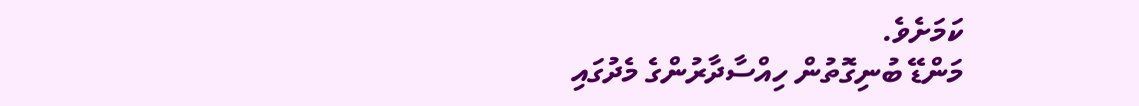ކަމަށެވެ.
މަންޑޭ ބުނިގޮތުން ހިއްސާދާރުންގެ މެދުގައި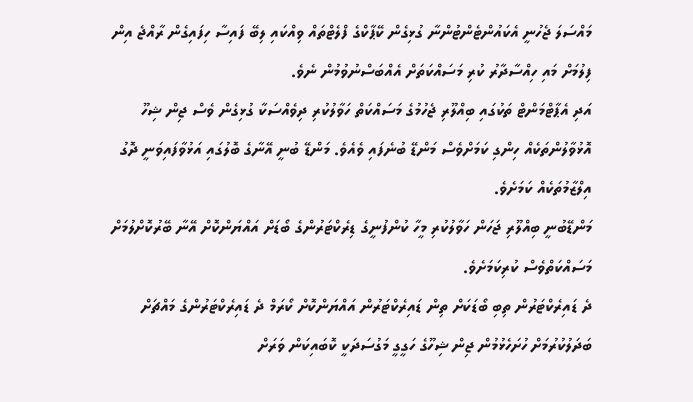މައްސަލަ ޖެހުނީ އެކައުންޓެންޓުންނާ ގުޅިގެން ކޭޕާކްގެ ފްލެޓްތައް ވިއްކައި ލިބޭ ފައިސާ ހިފައިގެން ރާއްޖެ އިން ފިލުމަށް މައި ހިއްސާދާރު ކުރި މަސައްކަތަށް އެއްބަސްނުވުމުން ނެވެ.
އަދި އެޕާޓްމަންޓް ތަކުގައި ބިއްލޫރި ޖެހުމުގެ މަސައްކަތް ހަވާލުކުރި ދިވެއްސަކާ ގުޅިގެން ވެސް ޖިން ޝިހޫ އޮޅުވާލުންތަކެއް ހިންގި ކަމަށްވެސް މަންޑޭ ބުނެފައި ވެއެވެ. މަންޑޭ ބުނީ އޭނާގެ ބޮލުގައި އަޅުވާފައިވަނީ ދޮގު އިލްޒާމުތަކެއް ކަމަށެވެ.
މަންޑޭބުނީ ބިއްލޫރި ޖަހަން ހަވާލުކުރި މީހާ ކުންފުނީގެ ޑިރެކްޓަރުންގެ ބޯޑަށް އައްޔަންކޮށް އޭނާ ބޭރުކޮށްލުމަށް މަސައްކަތްވެސް ކުރިކަމަށެވެ.
ދެ ޑައިރެކްޓަރުން ތިބި ބޯޑަކަށް ތިން ޑައިރެކްޓަރުން އައްޔަންކޮށް ކޯރަމް ދެ ޑައިރެކްޓަރުންގެ މައްޗަށް ބަދަލުކުރުމަށް ހުށަހެޅުމުން ޖިން ޝިހޫގެ ހަގީގީ މަގުސަދަކީ ކޮބައިކަން ވަރަށް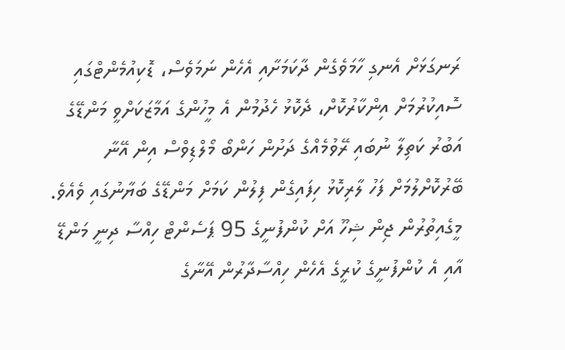ރަނގަޅަށް އެނގި ހާމަވެގެން ދާކަމަށާއި އެހެން ނަމަވެސް، ޑޮކިއުމެންޓްގައި ސޮއިކުރުމަށް އިންކާރުކޮށް، ދެކޮޅު ހެދުމުން އެ މީހުންގެ އަމާޒަކަށްވީ މަންޑޭގެ އަބުރު ކަތިލާ ނުބައި ރޭވުމެއްގެ ދަށުން ހަންބޯ މޯލްޑިވްސް އިން އޭނާ ބޭރުކޮށްލުމަށް ފަހު ލާރިކޮޅު ހިފައިގެން ފިލުން ކަމަށް މަންޑޭގެ ބަޔާނުގައި ވެއެވެ.
މީގެއިތުރުން ޖިން ޝިހޫ އަށް ކުންފުނީގެ 95 ޕަސެންޓް ހިއްސާ ދިނީ މަންޑޭ އާއި އެ ކުންފުނީގެ ކުރީގެ އެހެން ހިއްސާދާރުން އޭނާގެ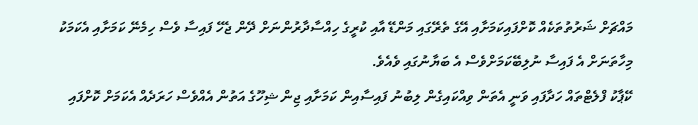މައްޗަށް ޝަރުތުތަކެއް ކޮށްފައިކަމަށާއި އޭގެ ތެރޭގައި މަންޑޭ އާއި ކުރީގެ ހިއްސާދާރުންނަށް ދޭން ޖެހޭ ފައިސާ ވެސް ހިމެނޭ ކަމަށާއި އެކަމަކު މިހާތަނަށް އެ ފައިސާ ނުލިބޭކަމަށްވެސް އެ ބަޔާނުގައި ވެއެވެ.
ކޭޕާކު ފްލެޓްތައް ހަދާފައި ވަނީ އެތަން ވިއްކައިގެން ލިބުނު ފައިސާއިން ކަމަށާއި ޖިން ޝިހޫގެ އަތުން އެއްވެސް ހަރަދެއް އެކަމަށް ކޮށްފައި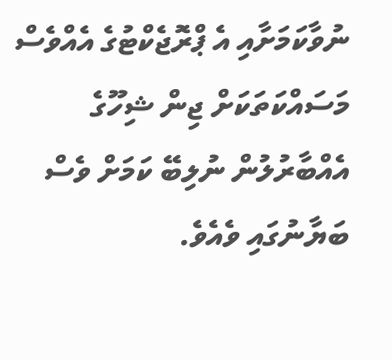ނުވާކަމަށާއި އެ ޕްރޮޖެކްޓުގެ އެއްވެސް މަސައްކަތަކަށް ޖިން ޝިހޫގެ އެއްބާރުލުން ނުލިބޭ ކަމަށް ވެސް ބަޔާނުގައި ވެއެވެ.